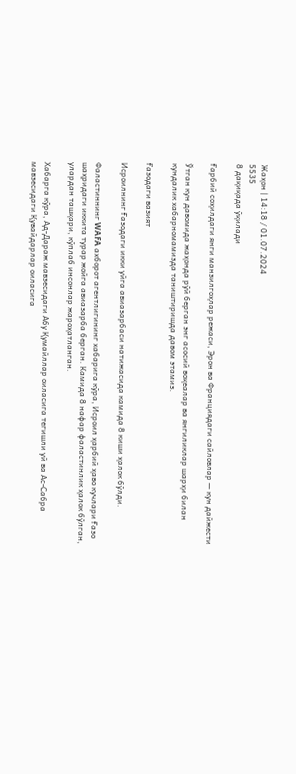Жаҳон | 14:18 / 01.07.2024
5535
8 дақиқада ўқилади

Ғарбий соҳилдаги янги манзилгоҳлар режаси, Эрон ва Франциядаги сайловлар — кун дайжести

Ўтган кун давомида жаҳонда рўй берган энг асосий воқеалар ва янгиликлар шарҳи билан кундалик хабарномамизда таништиришда давом этамиз.

Ғазодаги вазият

Исроилнинг Ғазодаги икки уйга авиазарбаси натижасида камида 8 киши ҳалок бўлди.

Фаластиннинг WAFA ахборот агентлигининг хабарига кўра, Исроил ҳарбий ҳаво кучлари Ғазо шаҳридаги иккита турар жойга авиазарба берган. Камида 8 нафар фаластинлик ҳалок бўлган, улардан ташқари, кўплаб инсонлар жароҳатланган.

Хабарга кўра, Ад-Дараж мавзесидаги Абу Қумайллар оиласига тегишли уй ва Ас-Сабра мавзесидаги Қувайдарлар оиласига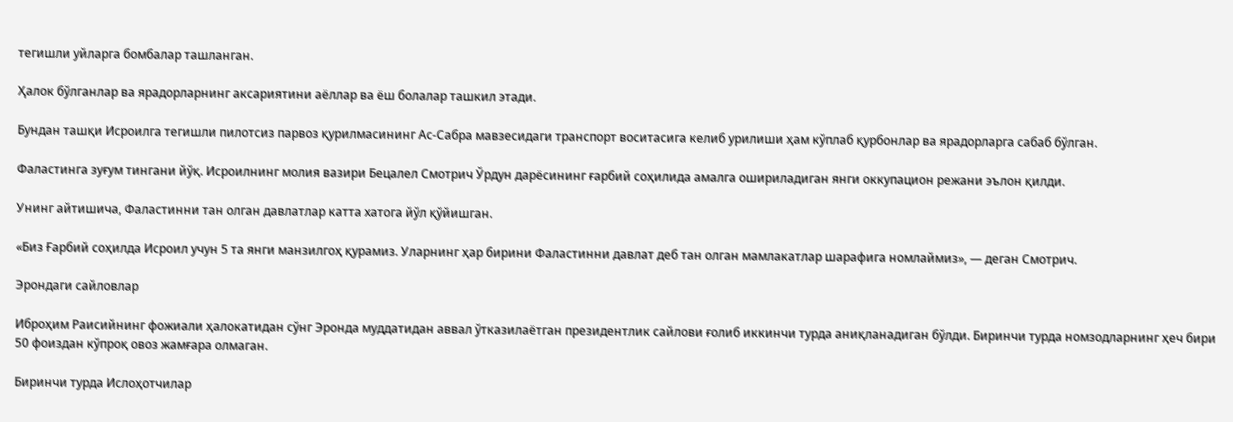тегишли уйларга бомбалар ташланган.

Ҳалок бўлганлар ва ярадорларнинг аксариятини аёллар ва ёш болалар ташкил этади.

Бундан ташқи Исроилга тегишли пилотсиз парвоз қурилмасининг Ас-Сабра мавзесидаги транспорт воситасига келиб урилиши ҳам кўплаб қурбонлар ва ярадорларга сабаб бўлган.

Фаластинга зуғум тингани йўқ. Исроилнинг молия вазири Бецалел Смотрич Ўрдун дарёсининг ғарбий соҳилида амалга ошириладиган янги оккупацион режани эълон қилди.

Унинг айтишича, Фаластинни тан олган давлатлар катта хатога йўл қўйишган.

«Биз Ғарбий соҳилда Исроил учун 5 та янги манзилгоҳ қурамиз. Уларнинг ҳар бирини Фаластинни давлат деб тан олган мамлакатлар шарафига номлаймиз», — деган Смотрич.

Эрондаги сайловлар

Иброҳим Раисийнинг фожиали ҳалокатидан сўнг Эронда муддатидан аввал ўтказилаётган президентлик сайлови ғолиб иккинчи турда аниқланадиган бўлди. Биринчи турда номзодларнинг ҳеч бири 50 фоиздан кўпроқ овоз жамғара олмаган.

Биринчи турда Ислоҳотчилар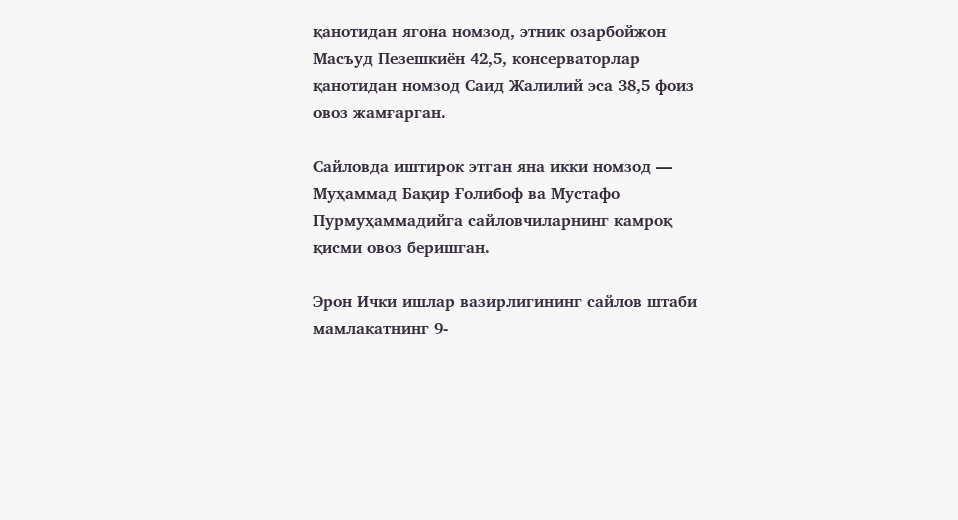қанотидан ягона номзод, этник озарбойжон Масъуд Пезешкиён 42,5, консерваторлар қанотидан номзод Саид Жалилий эса 38,5 фоиз овоз жамғарган.

Сайловда иштирок этган яна икки номзод — Муҳаммад Бақир Ғолибоф ва Мустафо Пурмуҳаммадийга сайловчиларнинг камроқ қисми овоз беришган.

Эрон Ички ишлар вазирлигининг сайлов штаби мамлакатнинг 9-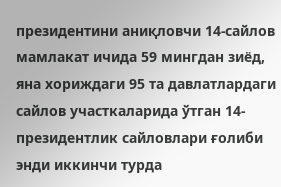президентини аниқловчи 14-сайлов мамлакат ичида 59 мингдан зиёд, яна хориждаги 95 та давлатлардаги сайлов участкаларида ўтган 14-президентлик сайловлари ғолиби энди иккинчи турда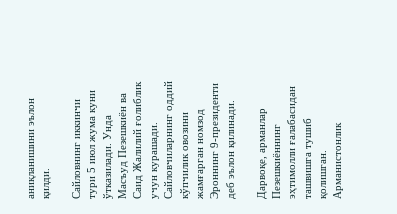аниқланишини эълон қилди.

Сайловнинг иккинчи тури 5 июл жума куни ўтказилади. Унда Масъуд Пезешкиён ва Саид Жалилий ғолиблик учун курашади. Сайловчиларнинг оддий кўпчилик овозини жамғарган номзод Эроннинг 9-президенти деб эълон қилинади.

Дарвоқе, арманлар Пезешкиённинг эҳтимолли ғалабасидан ташвишга тушиб қолишган. Арманистонлик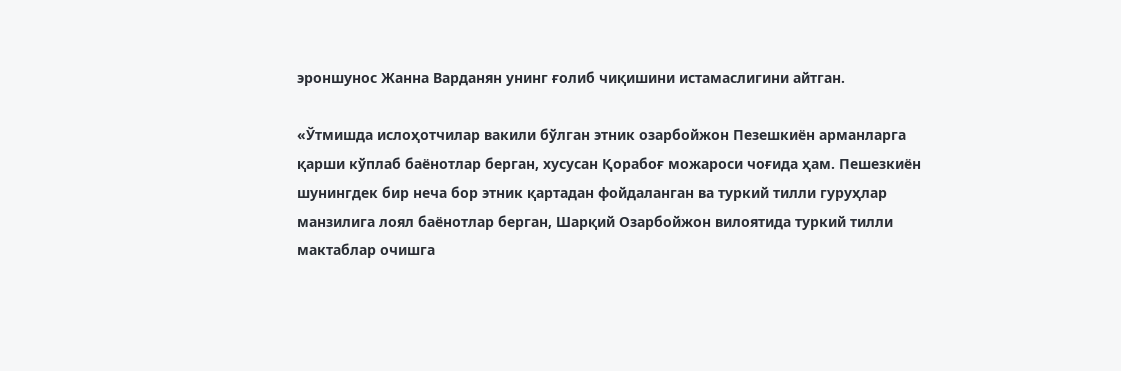эроншунос Жанна Варданян унинг ғолиб чиқишини истамаслигини айтган.

«Ўтмишда ислоҳотчилар вакили бўлган этник озарбойжон Пезешкиён арманларга қарши кўплаб баёнотлар берган, хусусан Қорабоғ можароси чоғида ҳам. Пешезкиён шунингдек бир неча бор этник қартадан фойдаланган ва туркий тилли гуруҳлар манзилига лоял баёнотлар берган, Шарқий Озарбойжон вилоятида туркий тилли мактаблар очишга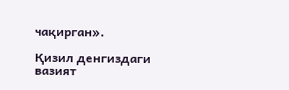чақирган».

Қизил денгиздаги вазият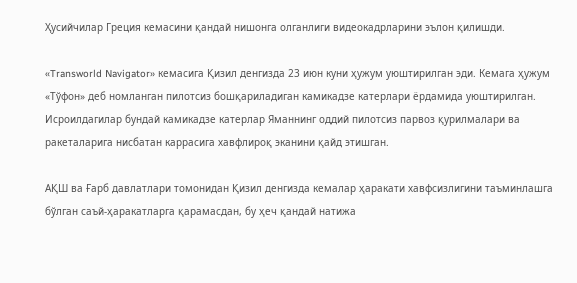Ҳусийчилар Греция кемасини қандай нишонга олганлиги видеокадрларини эълон қилишди.

«Transworld Navigator» кемасига Қизил денгизда 23 июн куни ҳужум уюштирилган эди. Кемага ҳужум «Тўфон» деб номланган пилотсиз бошқариладиган камикадзе катерлари ёрдамида уюштирилган. Исроилдагилар бундай камикадзе катерлар Яманнинг оддий пилотсиз парвоз қурилмалари ва ракеталарига нисбатан каррасига хавфлироқ эканини қайд этишган.

АҚШ ва Ғарб давлатлари томонидан Қизил денгизда кемалар ҳаракати хавфсизлигини таъминлашга бўлган саъй-ҳаракатларга қарамасдан, бу ҳеч қандай натижа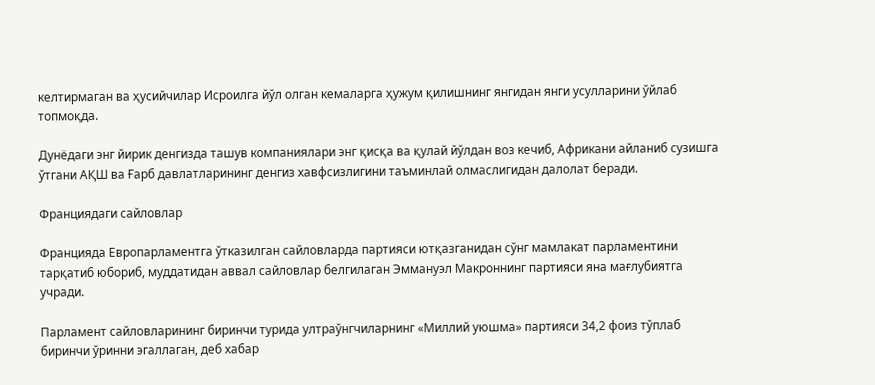келтирмаган ва ҳусийчилар Исроилга йўл олган кемаларга ҳужум қилишнинг янгидан янги усулларини ўйлаб топмоқда.

Дунёдаги энг йирик денгизда ташув компаниялари энг қисқа ва қулай йўлдан воз кечиб, Африкани айланиб сузишга ўтгани АҚШ ва Ғарб давлатларининг денгиз хавфсизлигини таъминлай олмаслигидан далолат беради.

Франциядаги сайловлар

Францияда Европарламентга ўтказилган сайловларда партияси ютқазганидан сўнг мамлакат парламентини тарқатиб юбориб, муддатидан аввал сайловлар белгилаган Эммануэл Макроннинг партияси яна мағлубиятга учради.

Парламент сайловларининг биринчи турида ултраўнгчиларнинг «Миллий уюшма» партияси 34,2 фоиз тўплаб биринчи ўринни эгаллаган, деб хабар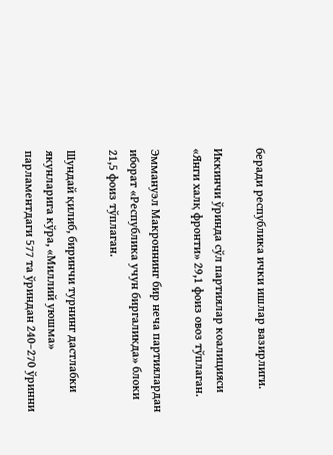беради республика ички ишлар вазирлиги.

Иккинчи ўринда сўл партиялар коалицияси «Янги халқ фронти» 29,1 фоиз овоз тўплаган.

Эммануэл Макроннинг бир неча партиялардан иборат «Республика учун биргаликда» блоки 21,5 фоиз тўплаган.

Шундай қилиб, биринчи турнинг дастлабки якунларига кўра, «Миллий уюшма» парламентдаги 577 та ўриндан 240–270 ўринни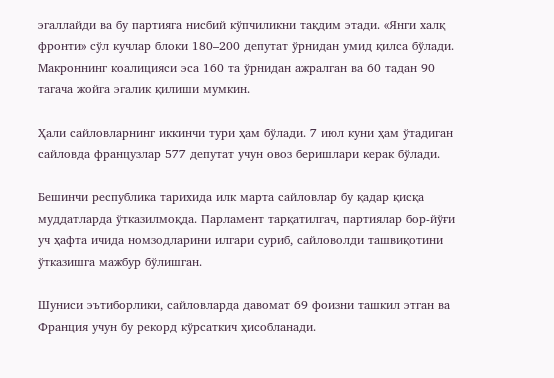эгаллайди ва бу партияга нисбий кўпчиликни тақдим этади. «Янги халқ фронти» сўл кучлар блоки 180–200 депутат ўрнидан умид қилса бўлади. Макроннинг коалицияси эса 160 та ўрнидан ажралган ва 60 тадан 90 тагача жойга эгалик қилиши мумкин.

Ҳали сайловларнинг иккинчи тури ҳам бўлади. 7 июл куни ҳам ўтадиган сайловда французлар 577 депутат учун овоз беришлари керак бўлади.

Бешинчи республика тарихида илк марта сайловлар бу қадар қисқа муддатларда ўтказилмоқда. Парламент тарқатилгач, партиялар бор-йўғи уч ҳафта ичида номзодларини илгари суриб, сайловолди ташвиқотини ўтказишга мажбур бўлишган.

Шуниси эътиборлики, сайловларда давомат 69 фоизни ташкил этган ва Франция учун бу рекорд кўрсаткич ҳисобланади.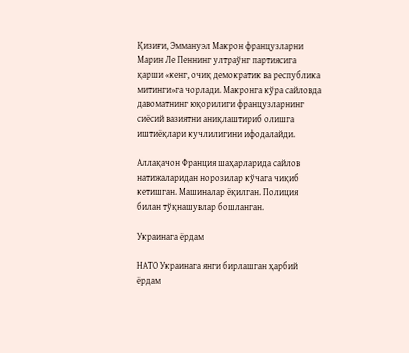Қизиғи, Эммануэл Макрон французларни Марин Ле Пеннинг ултраўнг партиясига қарши «кенг, очиқ демократик ва республика митинги»га чорлади. Макронга кўра сайловда давоматнинг юқорилиги французларнинг сиёсий вазиятни аниқлаштириб олишга иштиёқлари кучлилигини ифодалайди.

Аллақачон Франция шаҳарларида сайлов натижаларидан норозилар кўчага чиқиб кетишган. Машиналар ёқилган. Полиция билан тўқнашувлар бошланган.

Украинага ёрдам

НАТО Украинага янги бирлашган ҳарбий ёрдам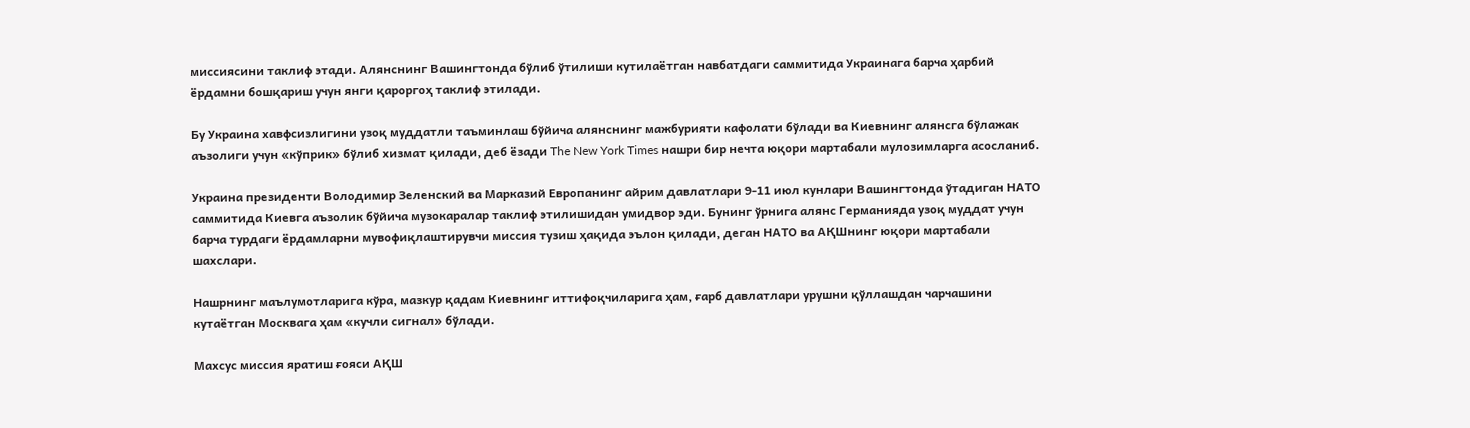миссиясини таклиф этади. Алянснинг Вашингтонда бўлиб ўтилиши кутилаётган навбатдаги саммитида Украинага барча ҳарбий ёрдамни бошқариш учун янги қароргоҳ таклиф этилади.

Бу Украина хавфсизлигини узоқ муддатли таъминлаш бўйича алянснинг мажбурияти кафолати бўлади ва Киевнинг алянсга бўлажак аъзолиги учун «кўприк» бўлиб хизмат қилади, деб ёзади The New York Times нашри бир нечта юқори мартабали мулозимларга асосланиб.

Украина президенти Володимир Зеленский ва Марказий Европанинг айрим давлатлари 9-11 июл кунлари Вашингтонда ўтадиган НАТО саммитида Киевга аъзолик бўйича музокаралар таклиф этилишидан умидвор эди. Бунинг ўрнига алянс Германияда узоқ муддат учун барча турдаги ёрдамларни мувофиқлаштирувчи миссия тузиш ҳақида эълон қилади, деган НАТО ва АҚШнинг юқори мартабали шахслари.

Нашрнинг маълумотларига кўра, мазкур қадам Киевнинг иттифоқчиларига ҳам, ғарб давлатлари урушни қўллашдан чарчашини кутаётган Москвага ҳам «кучли сигнал» бўлади.

Махсус миссия яратиш ғояси АҚШ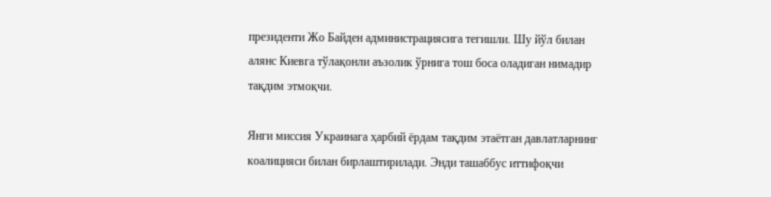президенти Жо Байден администрациясига тегишли. Шу йўл билан алянс Киевга тўлақонли аъзолик ўрнига тош боса оладиган нимадир тақдим этмоқчи.

Янги миссия Украинага ҳарбий ёрдам тақдим этаётган давлатларнинг коалицияси билан бирлаштирилади. Энди ташаббус иттифоқчи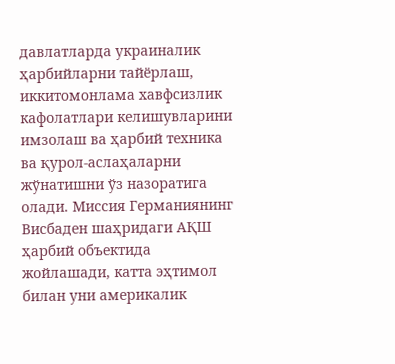давлатларда украиналик ҳарбийларни тайёрлаш, иккитомонлама хавфсизлик кафолатлари келишувларини имзолаш ва ҳарбий техника ва қурол-аслаҳаларни жўнатишни ўз назоратига олади. Миссия Германиянинг Висбаден шаҳридаги АҚШ ҳарбий объектида жойлашади, катта эҳтимол билан уни америкалик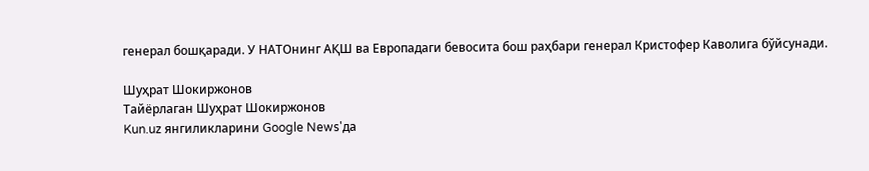генерал бошқаради. У НАТОнинг АҚШ ва Европадаги бевосита бош раҳбари генерал Кристофер Каволига бўйсунади.

Шуҳрат Шокиржонов
Тайёрлаган Шуҳрат Шокиржонов
Kun.uz янгиликларини Google News'да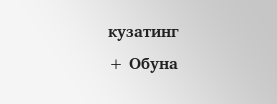кузатинг
+ Обуна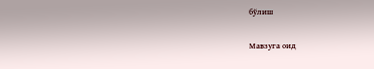бўлиш

Мавзуга оид